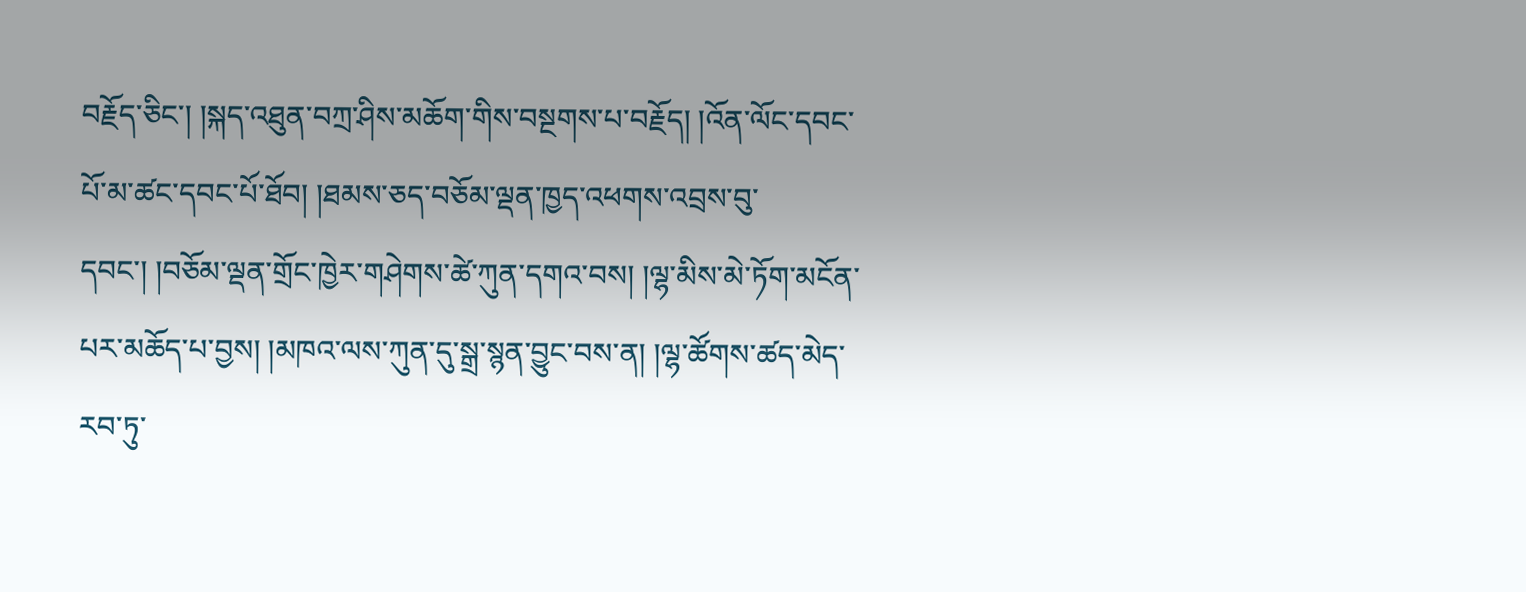བརྗོད་ཅིང་། །སྐད་འཐུན་བཀྲ་ཤིས་མཆོག་གིས་བསྔགས་པ་བརྗོད། །འོན་ལོང་དབང་པོ་མ་ཚང་དབང་པོ་ཐོབ། །ཐམས་ཅད་བཅོམ་ལྡན་ཁྱད་འཕགས་འབྲས་བུ་དབང་། །བཅོམ་ལྡན་གྲོང་ཁྱེར་གཤེགས་ཚེ་ཀུན་དགའ་བས། །ལྷ་མིས་མེ་ཏོག་མངོན་པར་མཆོད་པ་བྱས། །མཁའ་ལས་ཀུན་དུ་སྒྲ་སྙན་བྱུང་བས་ན། །ལྷ་ཚོགས་ཚད་མེད་རབ་ཏུ་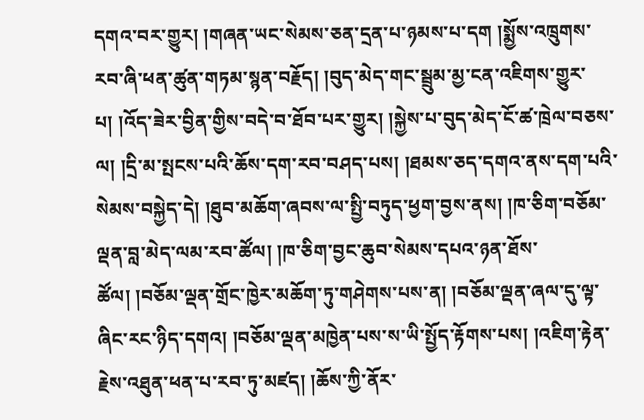དགའ་བར་གྱུར། །གཞན་ཡང་སེམས་ཅན་དྲན་པ་ཉམས་པ་དག །སྨྱོས་འཁྲུགས་རབ་ཞི་ཕན་ཚུན་གཏམ་སྙན་བརྗོད། །བུད་མེད་གང་སྦྲུམ་མྱ་ངན་འཇིགས་གྱུར་པ། །འོད་ཟེར་བྱིན་གྱིས་བདེ་བ་ཐོབ་པར་གྱུར། །སྐྱེས་པ་བུད་མེད་ངོ་ཚ་ཁྲེལ་བཅས་ལ། །དྲི་མ་སྤངས་པའི་ཆོས་དག་རབ་བཤད་པས། །ཐམས་ཅད་དགའ་ནས་དག་པའི་སེམས་བསྐྱེད་དེ། །ཐུབ་མཆོག་ཞབས་ལ་སྤྱི་བཏུད་ཕྱག་བྱས་ནས། །ཁ་ཅིག་བཅོམ་ལྡན་བླ་མེད་ལམ་རབ་ཚོལ། །ཁ་ཅིག་བྱང་ཆུབ་སེམས་དཔའ་ཉན་ཐོས་ཚོལ། །བཅོམ་ལྡན་གྲོང་ཁྱེར་མཆོག་ཏུ་གཤེགས་པས་ན། །བཅོམ་ལྡན་ཞལ་དུ་ལྟ་ཞིང་རང་ཉིད་དགའ། །བཅོམ་ལྡན་མཁྱེན་པས་ས་ཡི་སྤྱོད་རྟོགས་པས། །འཇིག་རྟེན་རྗེས་འཐུན་ཕན་པ་རབ་ཏུ་མཛད། །ཆོས་ཀྱི་ནོར་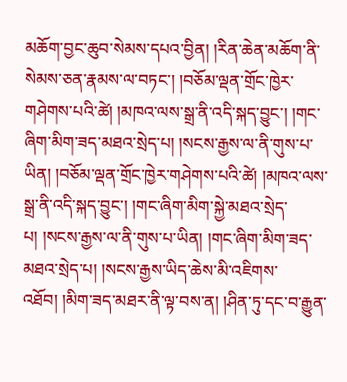མཆོག་བྱང་ཆུབ་སེམས་དཔའ་བྱིན། །རིན་ཆེན་མཆོག་ནི་སེམས་ཅན་རྣམས་ལ་བཏང་། །བཅོམ་ལྡན་གྲོང་ཁྱེར་གཤེགས་པའི་ཚེ། །མཁའ་ལས་སྒྲ་ནི་འདི་སྐད་བྱུང་། །གང་ཞིག་མིག་ཟད་མཐའ་སྲེད་པ། །སངས་རྒྱས་ལ་ནི་གུས་པ་ཡིན། །བཅོམ་ལྡན་གྲོང་ཁྱེར་གཤེགས་པའི་ཚེ། །མཁའ་ལས་སྒྲ་ནི་འདི་སྐད་བྱུང་། །གང་ཞིག་མིག་སྐྱེ་མཐའ་སྲེད་པ། །སངས་རྒྱས་ལ་ནི་གུས་པ་ཡིན། །གང་ཞིག་མིག་ཟད་མཐའ་སྲེད་པ། །སངས་རྒྱས་ཡིད་ཆེས་མི་འཇིགས་འཐོབ། །མིག་ཟད་མཐར་ནི་ལྟ་བས་ན། །ཤིན་ཏུ་དང་བ་རྒྱུན་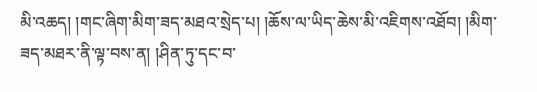མི་འཆད། །གང་ཞིག་མིག་ཟད་མཐའ་སྲེད་པ། །ཆོས་ལ་ཡིད་ཆེས་མི་འཇིགས་འཐོབ། །མིག་ཟད་མཐར་ནི་ལྟ་བས་ན། །ཤིན་ཏུ་དང་བ་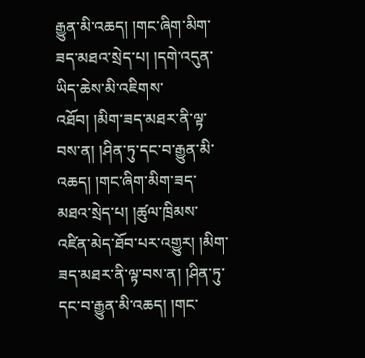རྒྱུན་མི་འཆད། །གང་ཞིག་མིག་ཟད་མཐའ་སྲེད་པ། །དགེ་འདུན་ཡིད་ཆེས་མི་འཇིགས་འཐོབ། །མིག་ཟད་མཐར་ནི་ལྟ་བས་ན། །ཤིན་ཏུ་དང་བ་རྒྱུན་མི་འཆད། །གང་ཞིག་མིག་ཟད་མཐའ་སྲེད་པ། །ཚུལ་ཁྲིམས་འཛིན་མེད་ཐོབ་པར་འགྱུར། །མིག་ཟད་མཐར་ནི་ལྟ་བས་ན། །ཤིན་ཏུ་དང་བ་རྒྱུན་མི་འཆད། །གང་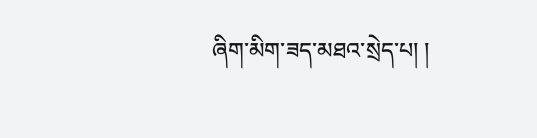ཞིག་མིག་ཟད་མཐའ་སྲེད་པ། །